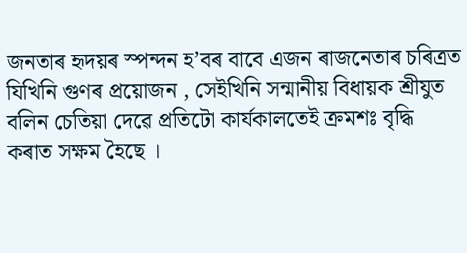জনতাৰ হৃদয়ৰ স্পন্দন হ’বৰ বাবে এজন ৰাজনেতাৰ চৰিত্ৰত যিখিনি গুণৰ প্ৰয়োজন , সেইখিনি সন্মানীয় বিধায়ক শ্ৰীযুত বলিন চেতিয়া দেৱে প্ৰতিটো কাৰ্যকালতেই ক্ৰমশঃ বৃদ্ধি কৰাত সক্ষম হৈছে ।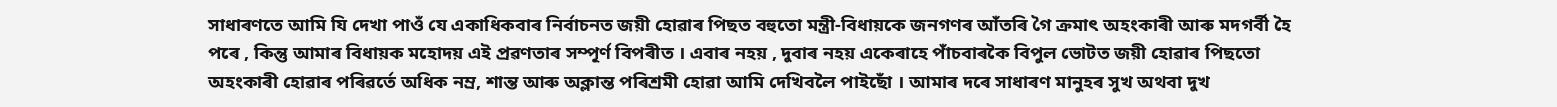সাধাৰণতে আমি যি দেখা পাওঁ যে একাধিকবাৰ নিৰ্বাচনত জয়ী হোৱাৰ পিছত বহুতো মন্ত্ৰী-বিধায়কে জনগণৰ আঁতৰি গৈ ক্ৰমাৎ অহংকাৰী আৰু মদগৰ্বী হৈ পৰে , কিন্তু আমাৰ বিধায়ক মহোদয় এই প্ৰৱণতাৰ সম্পূৰ্ণ বিপৰীত । এবাৰ নহয় , দুবাৰ নহয় একেৰাহে পাঁচবাৰকৈ বিপুল ভোটত জয়ী হোৱাৰ পিছতো অহংকাৰী হোৱাৰ পৰিৱৰ্তে অধিক নম্ৰ, শান্ত আৰু অক্লান্ত পৰিশ্ৰমী হোৱা আমি দেখিবলৈ পাইছোঁ । আমাৰ দৰে সাধাৰণ মানুহৰ সুখ অথবা দুখ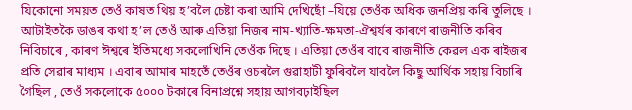যিকোনো সময়ত তেওঁ কাষত থিয় হ’বলৈ চেষ্টা কৰা আমি দেখিছোঁ –যিয়ে তেওঁক অধিক জনপ্ৰিয় কৰি তুলিছে । আটাইতকৈ ডাঙৰ কথা হ’ল তেওঁ আৰু এতিয়া নিজৰ নাম-খ্যাতি-ক্ষমতা-ঐশ্বৰ্যৰ কাৰণে ৰাজনীতি কৰিব নিবিচাৰে , কাৰণ ঈশ্বৰে ইতিমধ্যে সকলোখিনি তেওঁক দিছে । এতিয়া তেওঁৰ বাবে ৰাজনীতি কেৱল এক ৰাইজৰ প্ৰতি সেৱাৰ মাধ্যম । এবাৰ আমাৰ মাহতেঁ তেওঁৰ ওচৰলৈ গুৱাহাটী ফুৰিবলৈ যাবলৈ কিছু আৰ্থিক সহায় বিচাৰি গৈছিল , তেওঁ সকলোকে ৫০০০ টকাৰে বিনাপ্ৰশ্নে সহায় আগবঢ়াইছিল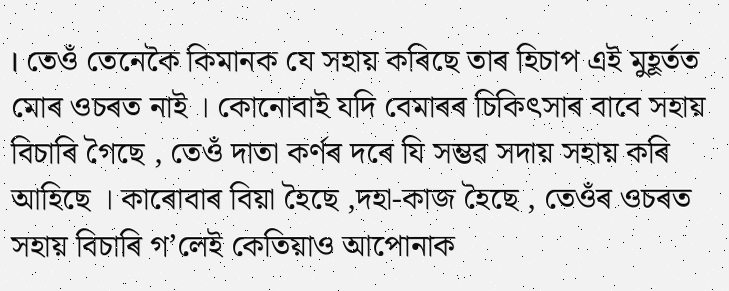। তেওঁ তেনেকৈ কিমানক যে সহায় কৰিছে তাৰ হিচাপ এই মুহূৰ্তত মোৰ ওচৰত নাই । কোনোবাই যদি বেমাৰৰ চিকিৎসাৰ বাবে সহায় বিচাৰি গৈছে , তেওঁ দাতা কৰ্ণৰ দৰে যি সম্ভৱ সদায় সহায় কৰি আহিছে । কাৰোবাৰ বিয়া হৈছে ,দহা-কাজ হৈছে , তেওঁৰ ওচৰত সহায় বিচাৰি গ’লেই কেতিয়াও আপোনাক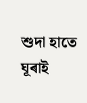শুদা হাতে ঘূৰাই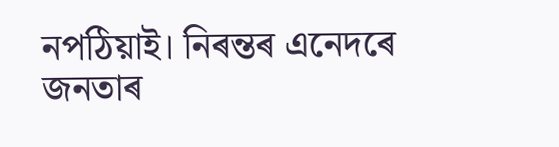নপঠিয়াই। নিৰন্তৰ এনেদৰে জনতাৰ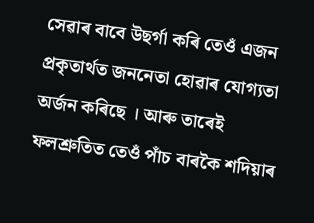সেৱাৰ বাবে উছৰ্গা কৰি তেওঁ এজন প্ৰকৃতাৰ্থত জননেতা হোৱাৰ যোগ্যতা অৰ্জন কৰিছে । আৰু তাৰেই ফলশ্ৰুতিত তেওঁ পাঁচ বাৰকৈ শদিয়াৰ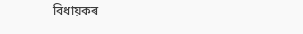বিধায়কৰ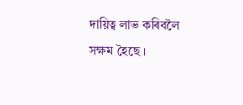দায়িত্ব লাভ কৰিবলৈ সক্ষম হৈছে ।